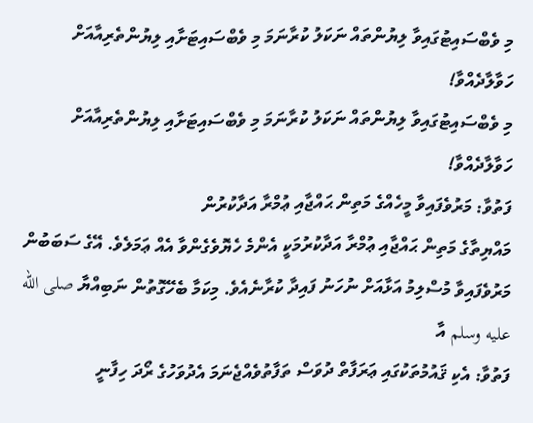މި ވެބްސައިޓުގައިވާ ލިޔުންތައް ނަކަލު ކުރާނަމަ މި ވެބްސައިޓަށާއި ލިޔުންތެރިއާއަށް ހަވާލާދެއްވާ!
މި ވެބްސައިޓުގައިވާ ލިޔުންތައް ނަކަލު ކުރާނަމަ މި ވެބްސައިޓަށާއި ލިޔުންތެރިއާއަށް ހަވާލާދެއްވާ!
ފަތުވާ: މަރުވެފައިވާ މީހެއްގެ މަތިން ޙައްޖާއި ޢުމްރާ އަދާކުރުން
މައްޔިތާގެ މަތިން ޙައްޖާއި ޢުމްރާ އަދާކުރުމަކީ އެންމެ ހެޔޮވެގެންވާ އެއް ޢަމަލެވެ. އޭގެ ސަބަބުން މަރުވެފައިވާ މުސްލިމު އަޅާއަށް ނުހަނު ފައިދާ ކުރާނެއެވެ. މިކަމާ ބެހޭގޮތުން ނަބިއްޔާ صلى الله عليه وسلم އާ
ފަތުވާ: އެކި ޤައުމުތަކުގައި ޢަރަފާތް ދުވަސް ތަފާތުވެއްޖެނަމަ އެދުވަހުގެ ރޯދަ ހިފާނީ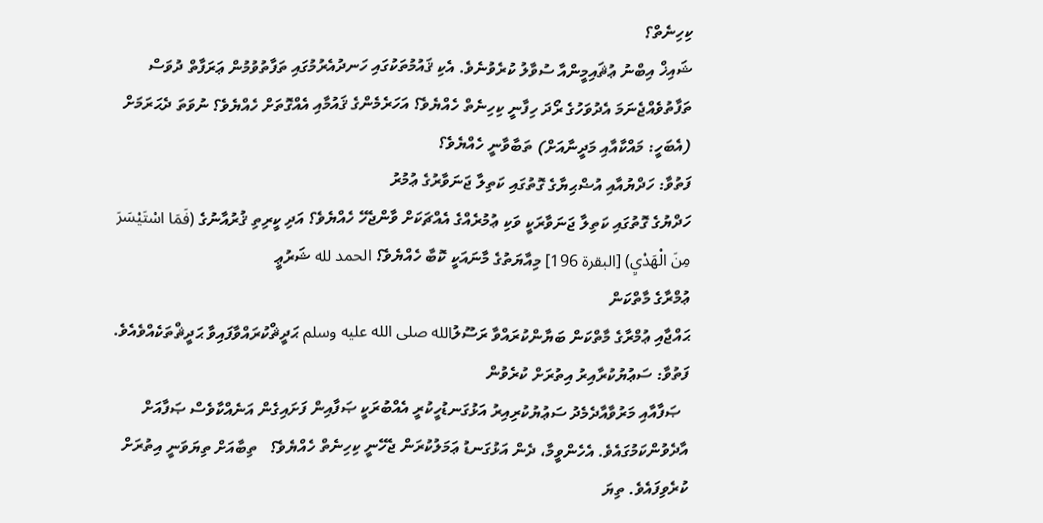ކިހިނެތް؟
ޝައިޚް އިބްނު ޢުޘައިމީންއާ ސުވާލު ކުރެވުނެވެ. އެކި ޤައުމުތަކުގައި ހަނދުއެރުމުގައި ތަފާތުވުމުން ޢަރަފާތް ދުވަސް ތަފާތުވެއްޖެނަމަ އެދުވަހުގެ ރޯދަ ހިފާނީ ކިހިނެތް ހެއްޔެވެ؟ އަހަރެމެންގެ ޤައުމާއި އެއްގޮތަށް ހެއްޔެވެ؟ ނުވަތަ ދެޙަރަމަށް (އެބަހީ: މައްކާއާއި މަދީނާއަށް) ތަބާވާނީ ހެއްޔެވެ؟
ފަތުވާ: ހަދްޔުއާއި އުޟްޙިޔާގެ ގޮތުގައި ކަތިލާ ޖަނަވާރުގެ ޢުމުރު
ހަދްޔުގެ ގޮތުގައި ކަތިލާ ޖަނަވާރަކީ ވަކި ޢުމުރެއްގެ އެއްޗަކަށް ވާންޖެހޭ ހެއްޔެވެ؟ އަދި ކީރިތި ޤުރުއާނުގެ (فَمَا اسْتَيْسَرَ مِنَ الْهَدْيِ) [البقرة 196] މިއާޔަތުގެ މާނައަކީ ކޮބާ ހެއްޔެވެ؟ الحمد لله ޝަރުޢީ
ޢުމްރާގެ މާތްކަން
ޙައްޖާއި ޢުމްރާގެ މާތްކަން ބަޔާންކުރައްވާ ރަސޫލުالله صلى الله عليه وسلم ޙަދީޘްކުރައްވާފައިވާ ޙަދީޘްތަކެއްވެއެވެ.
ފަތުވާ: ސަޢުޔުކުރާއިރު އިތުރަށް ކުރެވުން
  ޞަފާއާއި މަރުވާއާދެމެދު ސަޢުޔުކުރިއިރު އަޅުގަނޑުހީކުރީ އެއްބުރަކީ ޞަފާއިން ފަށައިގެން އަނެއްކާވެސް ޞަފާއަށް އާދެވުންކަމުގައެވެ. އެހެންވީމާ، ދެން އަޅުގަނޑު ޢަމަލުކުރަން ޖެހޭނީ ކިހިނެތް ހެއްޔެވެ؟   ތިބާއަށް ތިޔަވަނީ އިތުރަށް ކުރެވިފައެވެ. ތިޔަ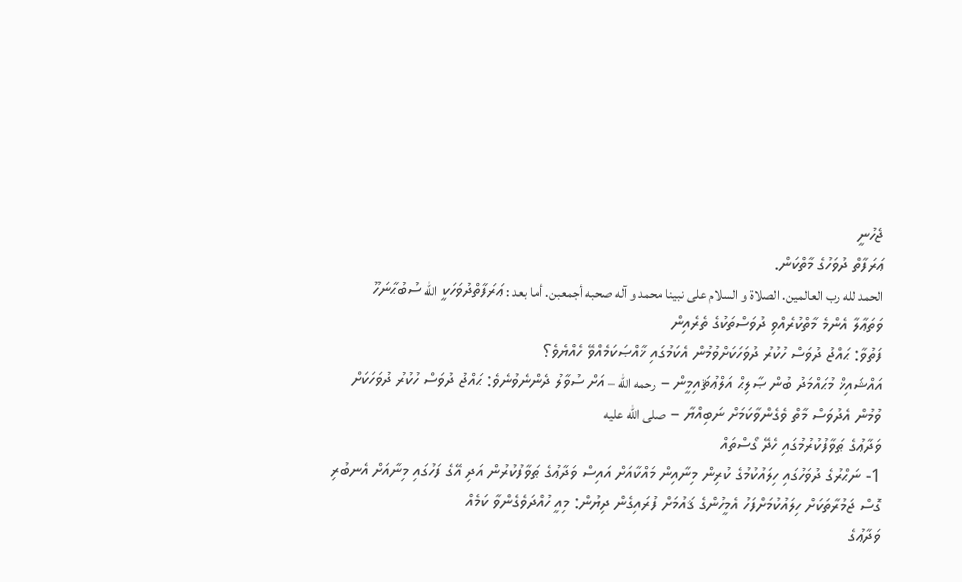ޖެހުނީ
ޢަރަފާތް ދުވަހުގެ މާތްކަން.
الحمد لله رب العالمين. الصلاة و السلام على نبينا محمد و آله صحبه أجمعبن. أما بعد : ޢަރަފާތްދުވަހަކީ الله ސުބުޙާނަހޫ ވަތަޢާލާ އެންމެ މާތްކުރެއްވި ދުވަސްތަކުގެ ތެރެއިން
ފަތުވާ: ޙައްޖު ދުވަސް ހުކުރު ދުވަހަކަށްވުމުން އެކަމުގައި ޚާއްޞަކަމެއްވޭ ހެއްޔެވެ؟
އައްޝައިޚް މުޙައްމަދު ބުން ޞާލިޙް އަލްޢުޘައިމީން – رحمه الله – އަށް ސުވާލު ދެންނެވުނެވެ: ޙައްޖު ދުވަސް ހުކުރު ދުވަހަކަށް ވުމުން އެދުވަސް މާތް ވެގެންވާކަމަށް ނަބިއްޔާ – صلى الله عليه
ވަދާޢުގެ ޠަވާފުކުރުމުގައި ހެދޭ ގޯސްތައް
1- ނަޙްރުގެ ދުވަހުގައި ހިލައުކުމުގެ ކުރިން މިނާއިން މައްކާއަށް އައިސް ވަދާޢުގެ ޠަވާފުކުރުން އަދި އޭގެ ފަހުގައި މިނާއަށް އެނބުރި ގޮސް ޖަމުރާތަކަށް ހިލައުކުމަށްފަހު އެމީހުންގެ ޤައުމަށް ފުރައިގެން ދިޔުން: މިއީ ހުއްދަވެގެންވާ ކަމެއް
ވަދާޢުގެ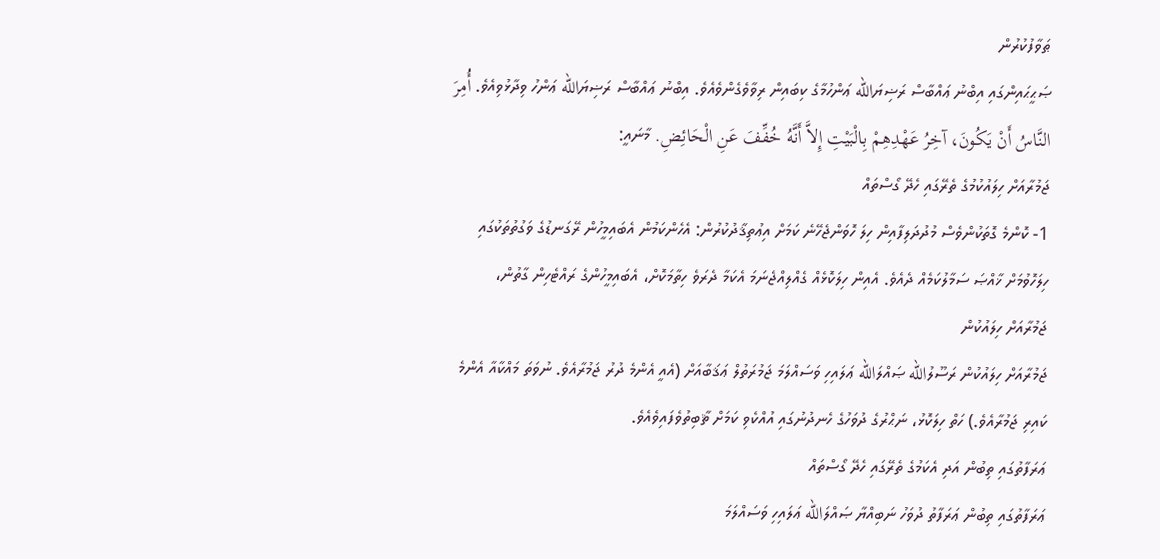ޠަވާފުކުރުން
ޞަޙީޙައިންގައި އިބްނު ޢައްބާސް ރަޟިޔަالله ޢަންހުމާގެ ކިބައިން ރިވާވެގެންވެއެވެ. އިބްނު ޢައްބާސް ރަޟިޔަالله ޢަންހު ވިދާޅުވިއެވެ. أُمِرَ النَّاسُ أَنْ يَكُونَ، آخِرُ عَهْدِهِمْ بِالْبَيْتِ إِلاَّ أَنَّهُ خُفِّفَ عَنِ الْحَائِضِ. މާނައީ:
ޖަމުރާއަށް ހިލައުކުމުގެ ތެރޭގައި ހެދޭ ގޯސްތައް
1- ކޮންމެ ގޮތަކުންވެސް މުދުދަލިފާއިން ހިލަ ހޮވަންޖެހޭނެ ކަމަށް އިޢުތިޤާދުކުރުން: އެހެންކަމުން އެބައިމީހުން ރޭގަނޑުގެ ވަގުތުތަކުގައި ހިލަހޮވުމަށް ޚާއްޞަ ސަމާލުކަމެއް ދެއެވެ. އެއިން ހިލަކޮޅެއް ގެއްލިއްޖެނަމަ އެކަމާ ދެރަވެ ހިތާމަކޮށް، އެބައިމީހުންގެ ރައްޓެހިން ގާތުން،
ޖަމުރާއަށް ހިލައުކުން
ޖަމުރާއަށް ހިލައުކުން ރަސޫލުالله ޞައްލަالله ޢަލައިހި ވަސައްލަމަ ޖަމުރަތުލް ޢަޤަބާއަށް (އެއީ އެންމެ ދުރު ޖަމުރާއެވެ. ނުވަތަ މައްކާއާ އެންމެ ކައިރި ޖަމުރާއެވެ.) ހަތް ހިލަކޮޅު، ނަޙްރުގެ ދުވަހުގެ ހެނދުނުގައި އުއްކެވި ކަމަށް ޘާބިތުވެފައިވެއެވެ.
ޢަރަފާތުގައި ތިބުން އަދި އެކަމުގެ ތެރޭގައި ހެދޭ ގޯސްތައް
ޢަރަފާތުގައި ތިބުން ޢަރަފާތު ދުވަހު ނަބިއްޔާ ޞައްލަالله ޢަލައިހި ވަސައްލަމަ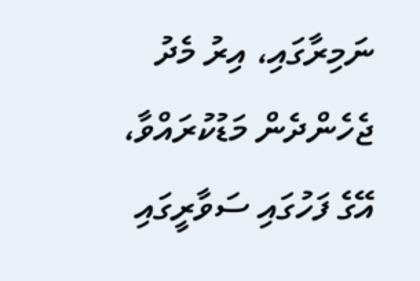ނަމިރާގައި، އިރު މެދު ޖެހެންދެން މަޑުކުރައްވާ، އޭގެ ފަހުގައި ސަވާރީގައި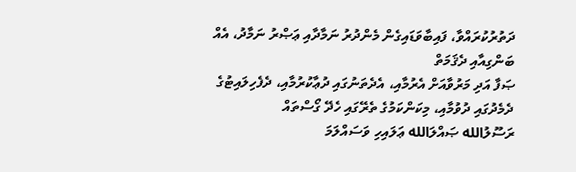ދަތުރުކުރައްވާ، ފައިބާވަޑައިގެން މެންދުރު ނަމާދާއި ޢަޞްރު ނަމާދު، އެއް ބަންގިއާއި ދެޤަމަތް
ޞަފާ އަދި މަރުވާއަށް އެރުމާއި، އެދެތަނުގައި ދުޢާކުރުމާއި، ދެފެހިލައިޓުގެ ދެމެދުގައި ދުވުމާއި، މިކަންކަމުގެ ތެރޭގައި ހެދޭ ގޯސްތައް
ރަސޫލުالله ޞައްލަالله ޢަލައިހި ވަސައްލަމަ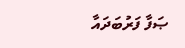ޞަފާ ފަރުބަދައާ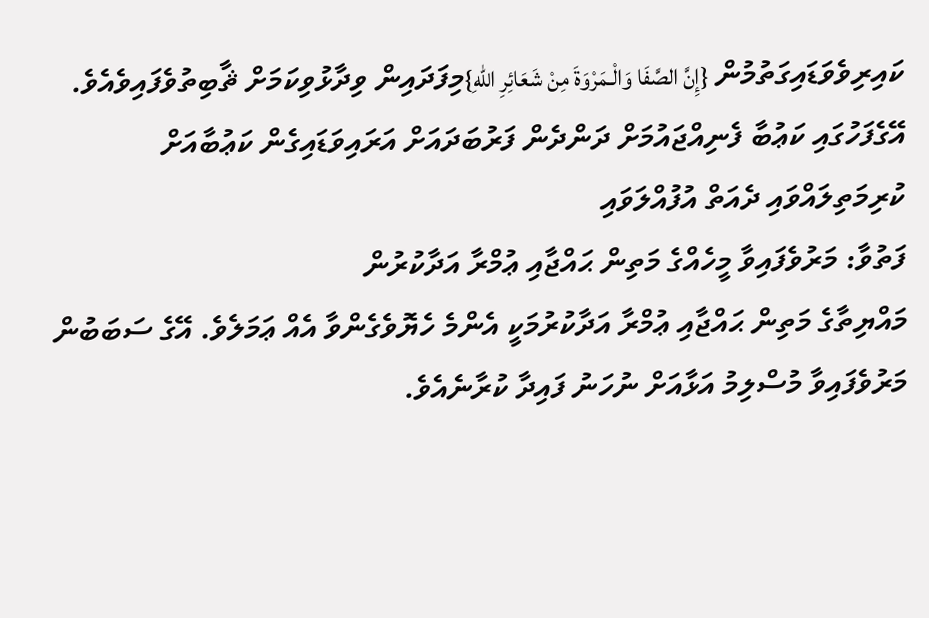ކައިރިވެވަޑައިގަތުމުން {إِنَّ الصَّفَا وَالْـمَرْوَةَ مِنْ شَعَائِرِ اللهِ}މިފަދައިން ވިދާޅުވިކަމަށް ޘާބިތުވެފައިވެއެވެ. އޭގެފަހުގައި ކަޢުބާ ފެނިއްޖައުމަށް ދަންދެން ފަރުބަދައަށް އަރައިވަޑައިގެން ކަޢުބާއަށް ކުރިމަތިލައްވައި ދެއަތް އުފުއްލަވައި
ފަތުވާ: މަރުވެފައިވާ މީހެއްގެ މަތިން ޙައްޖާއި ޢުމްރާ އަދާކުރުން
މައްޔިތާގެ މަތިން ޙައްޖާއި ޢުމްރާ އަދާކުރުމަކީ އެންމެ ހެޔޮވެގެންވާ އެއް ޢަމަލެވެ. އޭގެ ސަބަބުން މަރުވެފައިވާ މުސްލިމު އަޅާއަށް ނުހަނު ފައިދާ ކުރާނެއެވެ.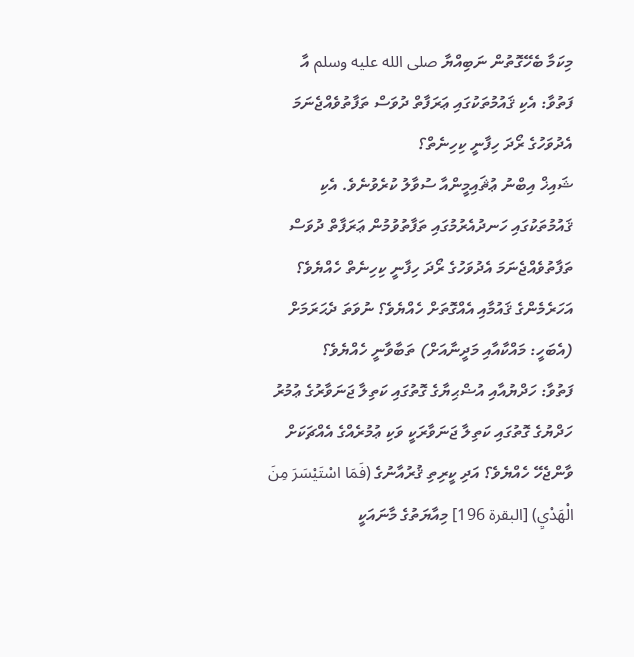މިކަމާ ބެހޭގޮތުން ނަބިއްޔާ صلى الله عليه وسلم އާ
ފަތުވާ: އެކި ޤައުމުތަކުގައި ޢަރަފާތް ދުވަސް ތަފާތުވެއްޖެނަމަ އެދުވަހުގެ ރޯދަ ހިފާނީ ކިހިނެތް؟
ޝައިޚް އިބްނު ޢުޘައިމީންއާ ސުވާލު ކުރެވުނެވެ. އެކި ޤައުމުތަކުގައި ހަނދުއެރުމުގައި ތަފާތުވުމުން ޢަރަފާތް ދުވަސް ތަފާތުވެއްޖެނަމަ އެދުވަހުގެ ރޯދަ ހިފާނީ ކިހިނެތް ހެއްޔެވެ؟ އަހަރެމެންގެ ޤައުމާއި އެއްގޮތަށް ހެއްޔެވެ؟ ނުވަތަ ދެޙަރަމަށް (އެބަހީ: މައްކާއާއި މަދީނާއަށް) ތަބާވާނީ ހެއްޔެވެ؟
ފަތުވާ: ހަދްޔުއާއި އުޟްޙިޔާގެ ގޮތުގައި ކަތިލާ ޖަނަވާރުގެ ޢުމުރު
ހަދްޔުގެ ގޮތުގައި ކަތިލާ ޖަނަވާރަކީ ވަކި ޢުމުރެއްގެ އެއްޗަކަށް ވާންޖެހޭ ހެއްޔެވެ؟ އަދި ކީރިތި ޤުރުއާނުގެ (فَمَا اسْتَيْسَرَ مِنَ الْهَدْيِ) [البقرة 196] މިއާޔަތުގެ މާނައަކީ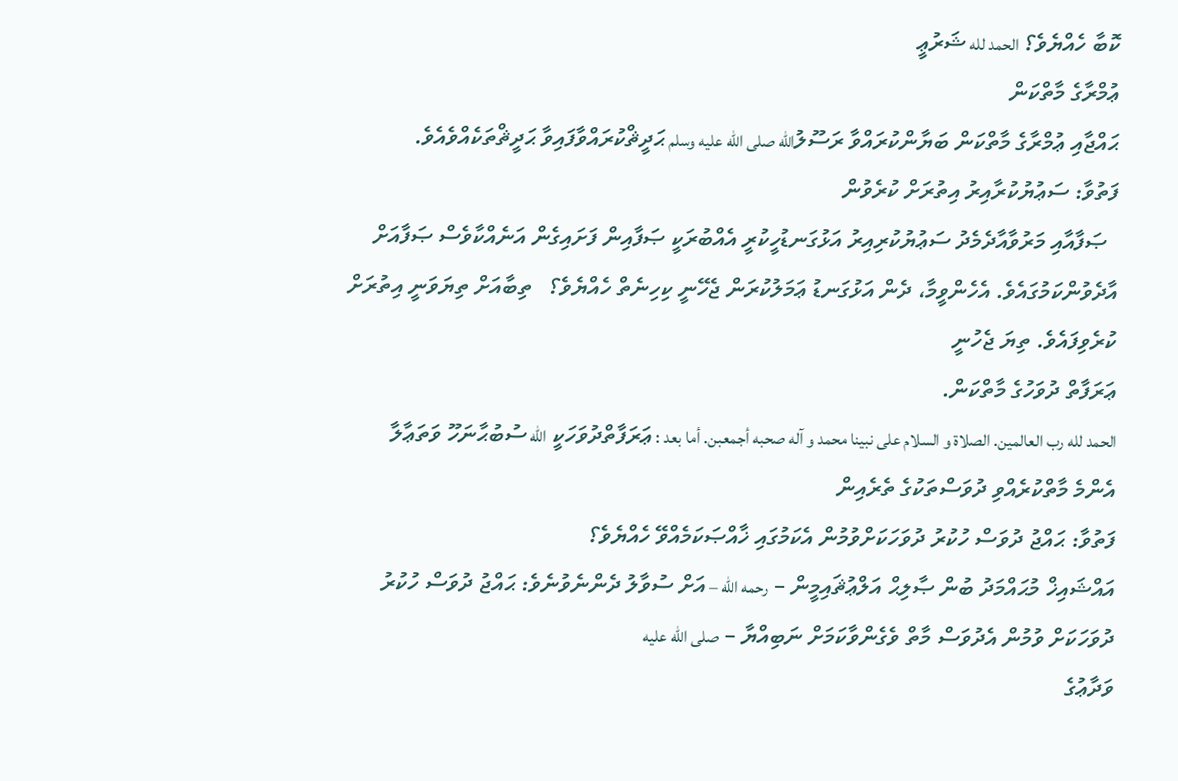ކޮބާ ހެއްޔެވެ؟ الحمد لله ޝަރުޢީ
ޢުމްރާގެ މާތްކަން
ޙައްޖާއި ޢުމްރާގެ މާތްކަން ބަޔާންކުރައްވާ ރަސޫލުالله صلى الله عليه وسلم ޙަދީޘްކުރައްވާފައިވާ ޙަދީޘްތަކެއްވެއެވެ.
ފަތުވާ: ސަޢުޔުކުރާއިރު އިތުރަށް ކުރެވުން
  ޞަފާއާއި މަރުވާއާދެމެދު ސަޢުޔުކުރިއިރު އަޅުގަނޑުހީކުރީ އެއްބުރަކީ ޞަފާއިން ފަށައިގެން އަނެއްކާވެސް ޞަފާއަށް އާދެވުންކަމުގައެވެ. އެހެންވީމާ، ދެން އަޅުގަނޑު ޢަމަލުކުރަން ޖެހޭނީ ކިހިނެތް ހެއްޔެވެ؟   ތިބާއަށް ތިޔަވަނީ އިތުރަށް ކުރެވިފައެވެ. ތިޔަ ޖެހުނީ
ޢަރަފާތް ދުވަހުގެ މާތްކަން.
الحمد لله رب العالمين. الصلاة و السلام على نبينا محمد و آله صحبه أجمعبن. أما بعد : ޢަރަފާތްދުވަހަކީ الله ސުބުޙާނަހޫ ވަތަޢާލާ އެންމެ މާތްކުރެއްވި ދުވަސްތަކުގެ ތެރެއިން
ފަތުވާ: ޙައްޖު ދުވަސް ހުކުރު ދުވަހަކަށްވުމުން އެކަމުގައި ޚާއްޞަކަމެއްވޭ ހެއްޔެވެ؟
އައްޝައިޚް މުޙައްމަދު ބުން ޞާލިޙް އަލްޢުޘައިމީން – رحمه الله – އަށް ސުވާލު ދެންނެވުނެވެ: ޙައްޖު ދުވަސް ހުކުރު ދުވަހަކަށް ވުމުން އެދުވަސް މާތް ވެގެންވާކަމަށް ނަބިއްޔާ – صلى الله عليه
ވަދާޢުގެ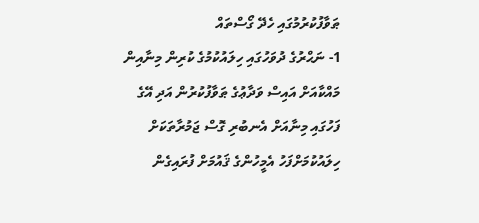ޠަވާފުކުރުމުގައި ހެދޭ ގޯސްތައް
1- ނަޙްރުގެ ދުވަހުގައި ހިލައުކުމުގެ ކުރިން މިނާއިން މައްކާއަށް އައިސް ވަދާޢުގެ ޠަވާފުކުރުން އަދި އޭގެ ފަހުގައި މިނާއަށް އެނބުރި ގޮސް ޖަމުރާތަކަށް ހިލައުކުމަށްފަހު އެމީހުންގެ ޤައުމަށް ފުރައިގެން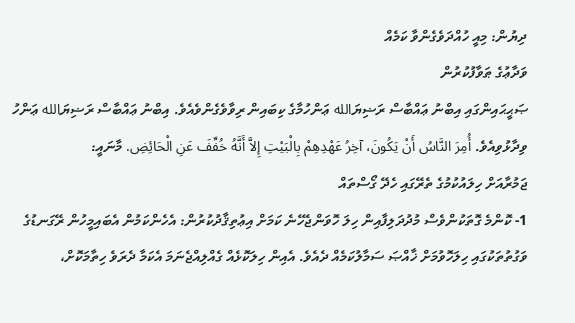ދިޔުން: މިއީ ހުއްދަވެގެންވާ ކަމެއް
ވަދާޢުގެ ޠަވާފުކުރުން
ޞަޙީޙައިންގައި އިބްނު ޢައްބާސް ރަޟިޔަالله ޢަންހުމާގެ ކިބައިން ރިވާވެގެންވެއެވެ. އިބްނު ޢައްބާސް ރަޟިޔަالله ޢަންހު ވިދާޅުވިއެވެ. أُمِرَ النَّاسُ أَنْ يَكُونَ، آخِرُ عَهْدِهِمْ بِالْبَيْتِ إِلاَّ أَنَّهُ خُفِّفَ عَنِ الْحَائِضِ. މާނައީ:
ޖަމުރާއަށް ހިލައުކުމުގެ ތެރޭގައި ހެދޭ ގޯސްތައް
1- ކޮންމެ ގޮތަކުންވެސް މުދުދަލިފާއިން ހިލަ ހޮވަންޖެހޭނެ ކަމަށް އިޢުތިޤާދުކުރުން: އެހެންކަމުން އެބައިމީހުން ރޭގަނޑުގެ ވަގުތުތަކުގައި ހިލަހޮވުމަށް ޚާއްޞަ ސަމާލުކަމެއް ދެއެވެ. އެއިން ހިލަކޮޅެއް ގެއްލިއްޖެނަމަ އެކަމާ ދެރަވެ ހިތާމަކޮށް،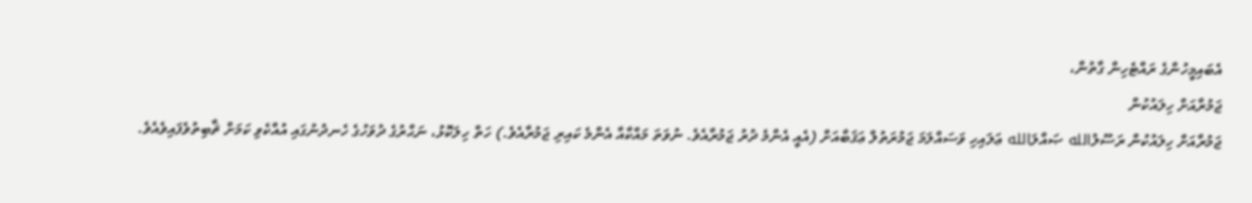އެބައިމީހުންގެ ރައްޓެހިން ގާތުން،
ޖަމުރާއަށް ހިލައުކުން
ޖަމުރާއަށް ހިލައުކުން ރަސޫލުالله ޞައްލަالله ޢަލައިހި ވަސައްލަމަ ޖަމުރަތުލް ޢަޤަބާއަށް (އެއީ އެންމެ ދުރު ޖަމުރާއެވެ. ނުވަތަ މައްކާއާ އެންމެ ކައިރި ޖަމުރާއެވެ.) ހަތް ހިލަކޮޅު، ނަޙްރުގެ ދުވަހުގެ ހެނދުނުގައި އުއްކެވި ކަމަށް ޘާބިތުވެފައިވެއެވެ.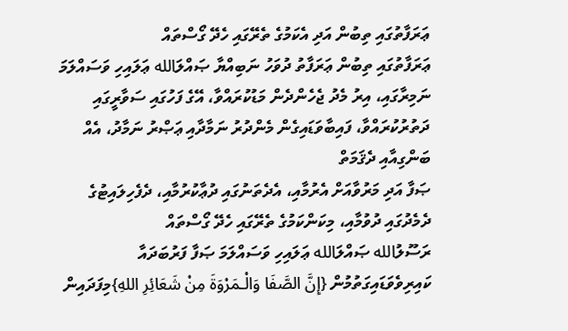ޢަރަފާތުގައި ތިބުން އަދި އެކަމުގެ ތެރޭގައި ހެދޭ ގޯސްތައް
ޢަރަފާތުގައި ތިބުން ޢަރަފާތު ދުވަހު ނަބިއްޔާ ޞައްލަالله ޢަލައިހި ވަސައްލަމަ ނަމިރާގައި، އިރު މެދު ޖެހެންދެން މަޑުކުރައްވާ، އޭގެ ފަހުގައި ސަވާރީގައި ދަތުރުކުރައްވާ، ފައިބާވަޑައިގެން މެންދުރު ނަމާދާއި ޢަޞްރު ނަމާދު، އެއް ބަންގިއާއި ދެޤަމަތް
ޞަފާ އަދި މަރުވާއަށް އެރުމާއި، އެދެތަނުގައި ދުޢާކުރުމާއި، ދެފެހިލައިޓުގެ ދެމެދުގައި ދުވުމާއި، މިކަންކަމުގެ ތެރޭގައި ހެދޭ ގޯސްތައް
ރަސޫލުالله ޞައްލަالله ޢަލައިހި ވަސައްލަމަ ޞަފާ ފަރުބަދައާ ކައިރިވެވަޑައިގަތުމުން {إِنَّ الصَّفَا وَالْـمَرْوَةَ مِنْ شَعَائِرِ اللهِ}މިފަދައިން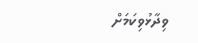ވިދާޅުވިކަމަށް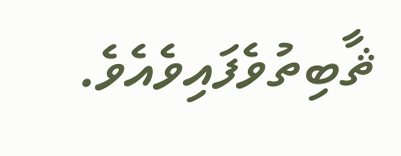ޘާބިތުވެފައިވެއެވެ.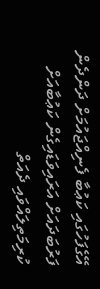އޭގެފަހުގައި ކަޢުބާ ފެނިއްޖައުމަށް ދަންދެން ފަރުބަދައަށް އަރައިވަޑައިގެން ކަޢުބާއަށް ކުރިމަތިލައްވައި ދެއަތް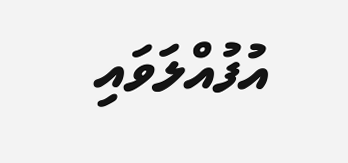އުފުއްލަވައި